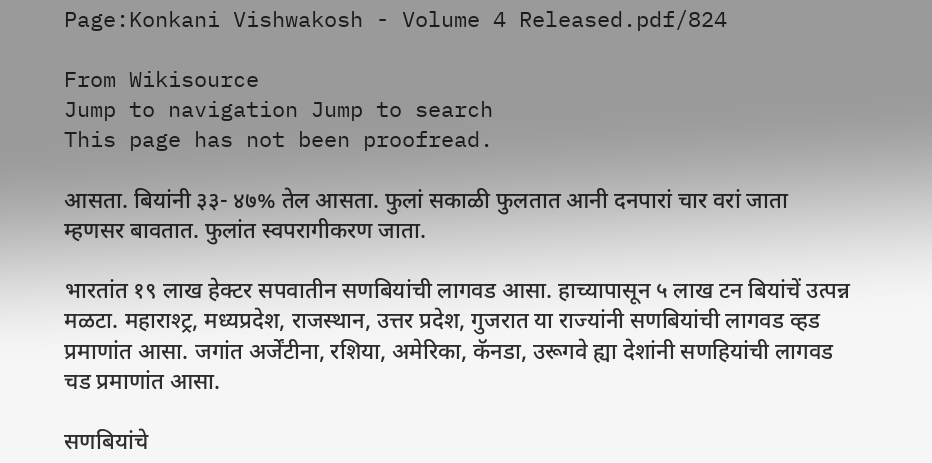Page:Konkani Vishwakosh - Volume 4 Released.pdf/824

From Wikisource
Jump to navigation Jump to search
This page has not been proofread.

आसता. बियांनी ३३- ४७% तेल आसता. फुलां सकाळी फुलतात आनी दनपारां चार वरां जाता म्हणसर बावतात. फुलांत स्वपरागीकरण जाता.

भारतांत १९ लाख हेक्टर सपवातीन सणबियांची लागवड आसा. हाच्यापासून ५ लाख टन बियांचें उत्पन्न मळटा. महाराश्ट्र, मध्यप्रदेश, राजस्थान, उत्तर प्रदेश, गुजरात या राज्यांनी सणबियांची लागवड व्हड प्रमाणांत आसा. जगांत अर्जेंटीना, रशिया, अमेरिका, कॅनडा, उरूगवे ह्या देशांनी सणहियांची लागवड चड प्रमाणांत आसा.

सणबियांचे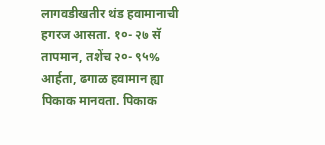लागवडीखतीर थंड हवामानाची हगरज आसता. १०- २७ सॅ तापमान, तशेंच २०- ९५% आर्हता, ढगाळ हवामान ह्या पिकाक मानवता. पिकाक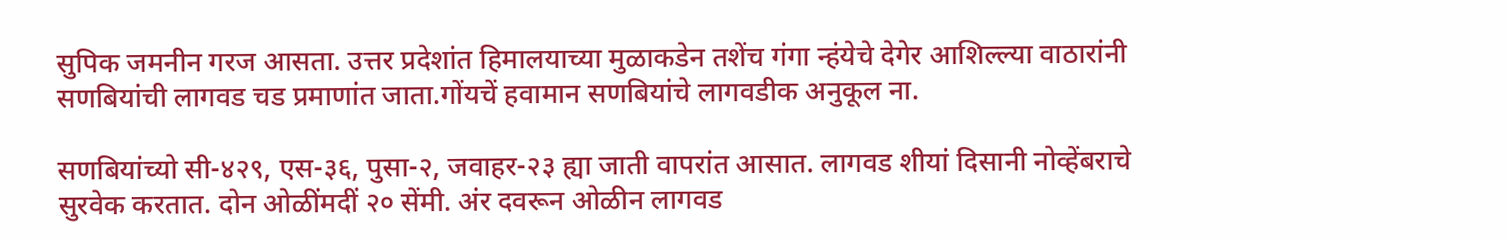सुपिक जमनीन गरज आसता. उत्तर प्रदेशांत हिमालयाच्या मुळाकडेन तशेंच गंगा न्हंयेचे देगेर आशिल्ल्या वाठारांनी सणबियांची लागवड चड प्रमाणांत जाता.गोंयचें हवामान सणबियांचे लागवडीक अनुकूल ना.

सणबियांच्यो सी-४२९, एस-३६, पुसा-२, जवाहर-२३ ह्या जाती वापरांत आसात. लागवड शीयां दिसानी नोव्हेंबराचे सुरवेक करतात. दोन ओळींमदीं २० सेंमी. अंर दवरून ओळीन लागवड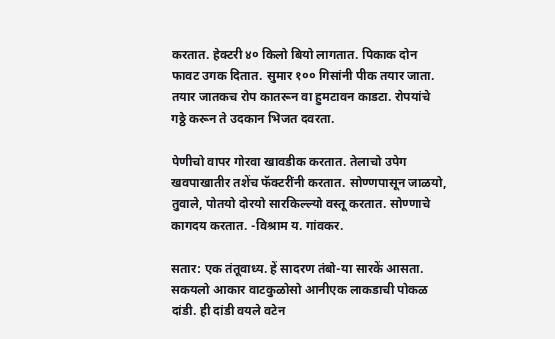करतात. हेक्टरी ४० किलो बियो लागतात. पिकाक दोन फावट उगक दितात. सुमार १०० गिसांनी पीक तयार जाता. तयार जातकच रोप कातरून वा हुमटावन काडटा. रोपयांचे गठ्ठे करून ते उदकान भिजत दवरता.

पेणीचो वापर गोरवा खावडीक करतात. तेलाचो उपेग खवपाखातीर तशेंच फॅक्टरींनी करतात. सोण्णपासून जाळयो, तुवाले, पोतयो दोरयो सारकिल्ल्यो वस्तू करतात. सोण्णाचे कागदय करतात. -विश्राम य. गांवकर.

सतार: एक तंतूवाध्य. हें सादरण तंबो-या सारकें आसता. सकयलो आकार वाटकुळोसो आनीएक लाकडाची पोकळ दांडी. ही दांडी वयले वटेन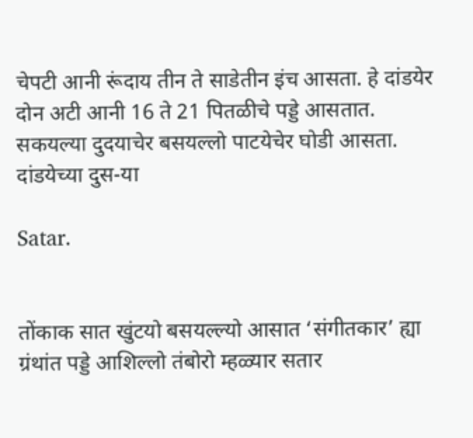चेपटी आनी रूंदाय तीन ते साडेतीन इंच आसता. हे दांडयेर दोन अटी आनी 16 ते 21 पितळीचे पड्डे आसतात. सकयल्या दुदयाचेर बसयल्लो पाटयेचेर घोडी आसता. दांडयेच्या दुस-या

Satar.


तोंकाक सात खुंटयो बसयल्ल्यो आसात ‘संगीतकार’ ह्या ग्रंथांत पड्डे आशिल्लो तंबोरो म्हळ्यार सतार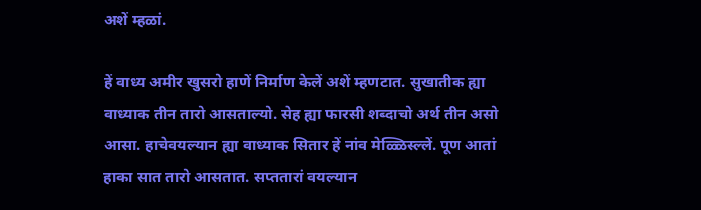अशें म्हळां.

हें वाध्य अमीर खुसरो हाणें निर्माण केलें अशें म्हणटात. सुखातीक ह्या वाध्याक तीन तारो आसताल्यो. सेह ह्या फारसी शब्दाचो अर्थ तीन असो आसा. हाचेवयल्यान ह्या वाध्याक सितार हें नांव मेळ्ळिस्ल्लें. पूण आतां हाका सात तारो आसतात. सप्ततारां वयल्यान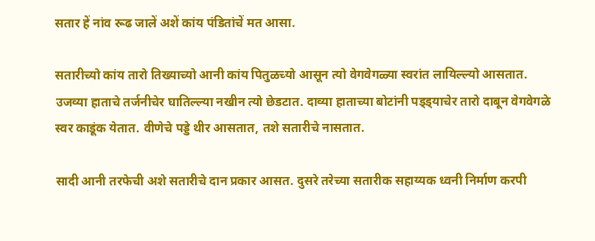सतार हें नांव रूढ जालें अशें कांय पंडितांचें मत आसा.

सतारीच्यो कांय तारो तिख्याच्यो आनी कांय पितुळच्यो आसून त्यो वेगवेगळ्या स्वरांत लायिल्ल्यो आसतात. उजव्या हाताचे तर्जनीचेर घातिल्ल्या नखीन त्यो छेडटात. दाव्या हाताच्या बोटांनी पड्ड्याचेर तारो दाबून वेगवेगळे स्वर काडूंक येतात. वीणेचे पड्डे थीर आसतात, तशे सतारीचे नासतात.

सादी आनी तरफेची अशे सतारीचे दान प्रकार आसत. दुसरे तरेच्या सतारीक सहाय्यक ध्वनी निर्माण करपी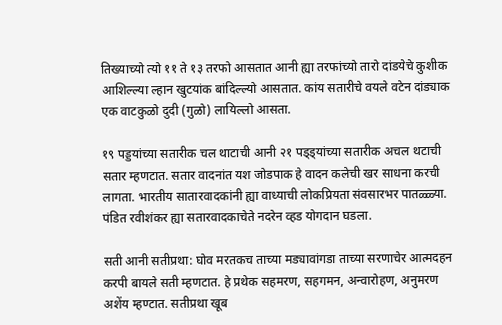तिख्याच्यो त्यो ११ ते १३ तरफो आसतात आनी ह्या तरफांच्यो तारो दांडयेचे कुशीक आशिल्ल्या ल्हान खुटयांक बांदिल्ल्यो आसतात. कांय सतारीचे वयले वटेन दांड्याक एक वाटकुळो दुदी (गुळो) लायिल्लो आसता.

१९ पड्डयांच्या सतारीक चल थाटाची आनी २१ पड्ड्यांच्या सतारीक अचल थटाची सतार म्हणटात. सतार वादनांत यश जोडपाक हे वादन कलेची खर साधना करची लागता. भारतीय सातारवादकांनी ह्या वाध्याची लोकप्रियता संवसारभर पातळ्ळ्या. पंडित रवीशंकर ह्या सतारवादकाचेते नदरेन व्हड योगदान घडला.

सती आनी सतीप्रथा: घोव मरतकच ताच्या मड्यावांगडा ताच्या सरणाचेर आत्मदहन करपी बायले सती म्हणटात. हे प्रथेक सहमरण, सहगमन, अन्वारोहण, अनुमरण अशेंय म्हण्टात. सतीप्रथा खूब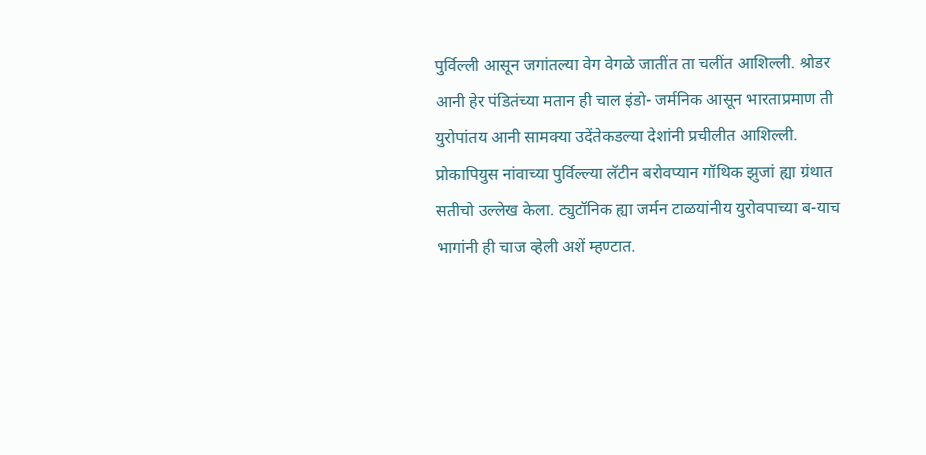पुर्विल्ली आसून जगांतल्या वेग वेगळे जातींत ता चलींत आशिल्ली. श्रोडर आनी हेर पंडितंच्या मतान ही चाल इंडो- जर्मनिक आसून भारताप्रमाण ती युरोपांतय आनी सामक्या उदेंतेकडल्या देशांनी प्रचीलीत आशिल्ली. प्रोकापियुस नांवाच्या पुर्विल्ल्या लॅटीन बरोवप्यान गॉथिक झुजां ह्या ग्रंथात सतीचो उल्लेख केला. ट्युटॉनिक ह्या जर्मन टाळयांनीय युरोवपाच्या ब-याच भागांनी ही चाज व्हेली अशें म्हण्टात.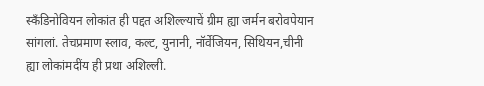स्कँडिनोवियन लोकांत ही पद्दत अशिल्ल्याचें ग्रीम ह्या जर्मन बरोवपेयान सांगलां. तेचप्रमाण स्लाव, कल्ट, युनानी, नॉर्वेजियन, सिथियन,चीनी ह्या लोकांमदींय ही प्रथा अशिल्ली.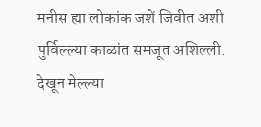मनीस ह्या लोकांक जशें जिवीत अशी पुर्विल्ल्या काळांत समजूत अशिल्ली. देखून मेल्ल्या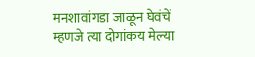मनशावांगडा जाळून घेवंचें म्हणजे त्या दोगांकय मेल्या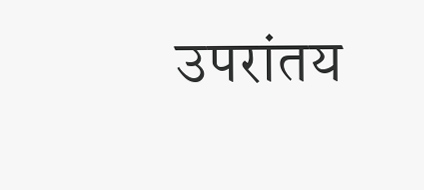उपरांतय